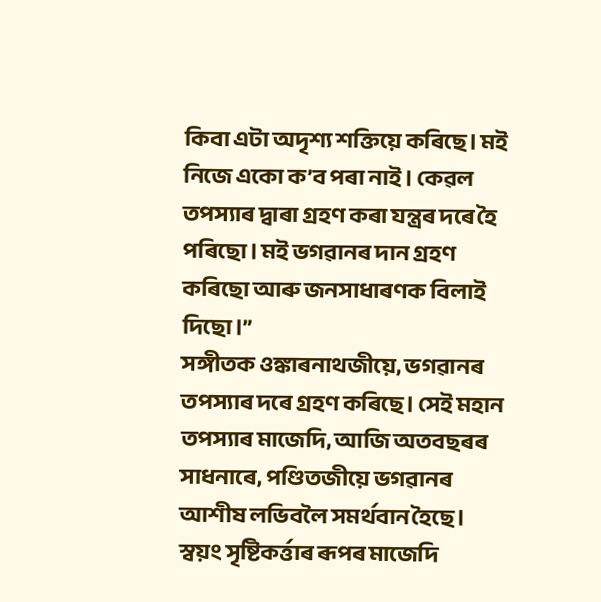কিবা এটা অদৃশ্য শক্তিয়ে কৰিছে। মই নিজে একো ক’ব পৰা নাই। কেৱল তপস্যাৰ দ্বাৰা গ্ৰহণ কৰা যন্ত্ৰৰ দৰে হৈ পৰিছো। মই ভগৱানৰ দান গ্ৰহণ কৰিছো আৰু জনসাধাৰণক বিলাই দিছো।”
সঙ্গীতক ওঙ্কাৰনাথজীয়ে, ভগৱানৰ তপস্যাৰ দৰে গ্ৰহণ কৰিছে। সেই মহান তপস্যাৰ মাজেদি, আজি অতবছৰৰ সাধনাৰে, পণ্ডিতজীয়ে ভগৱানৰ আশীষ লভিবলৈ সমৰ্থবান হৈছে। স্বয়ং সৃষ্টিকৰ্ত্তাৰ ৰূপৰ মাজেদি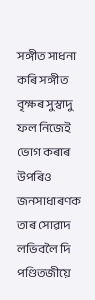সঙ্গীত সাধনা কৰি সঙ্গীত বৃক্ষৰ সুস্বাদু ফল নিজেই ভোগ কৰাৰ উপৰিও জনসাধাৰণক তাৰ সোৱাদ লভিবলৈ দি পণ্ডিতজীয়ে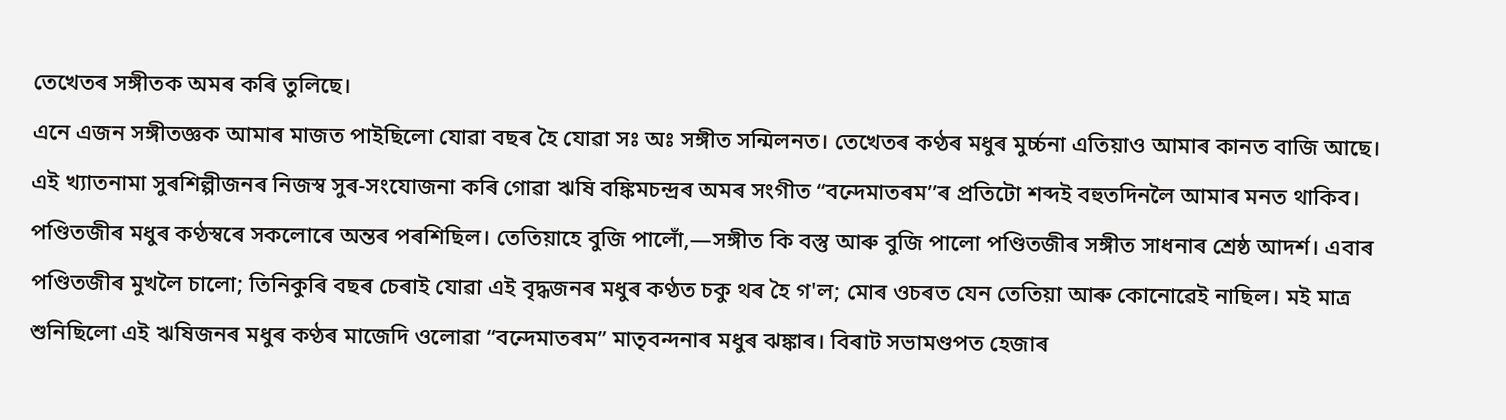তেখেতৰ সঙ্গীতক অমৰ কৰি তুলিছে।
এনে এজন সঙ্গীতজ্ঞক আমাৰ মাজত পাইছিলো যোৱা বছৰ হৈ যোৱা সঃ অঃ সঙ্গীত সন্মিলনত। তেখেতৰ কণ্ঠৰ মধুৰ মুৰ্চ্চনা এতিয়াও আমাৰ কানত বাজি আছে। এই খ্যাতনামা সুৰশিল্পীজনৰ নিজস্ব সুৰ-সংযোজনা কৰি গোৱা ঋষি বঙ্কিমচন্দ্ৰৰ অমৰ সংগীত “বন্দেমাতৰম’’ৰ প্ৰতিটো শব্দই বহুতদিনলৈ আমাৰ মনত থাকিব। পণ্ডিতজীৰ মধুৰ কণ্ঠস্বৰে সকলোৰে অন্তৰ পৰশিছিল। তেতিয়াহে বুজি পালোঁ,—সঙ্গীত কি বস্তু আৰু বুজি পালো পণ্ডিতজীৰ সঙ্গীত সাধনাৰ শ্ৰেষ্ঠ আদৰ্শ। এবাৰ পণ্ডিতজীৰ মুখলৈ চালো; তিনিকুৰি বছৰ চেৰাই যোৱা এই বৃদ্ধজনৰ মধুৰ কণ্ঠত চকু থৰ হৈ গ'ল; মোৰ ওচৰত যেন তেতিয়া আৰু কোনোৱেই নাছিল। মই মাত্ৰ শুনিছিলো এই ঋষিজনৰ মধুৰ কণ্ঠৰ মাজেদি ওলোৱা “বন্দেমাতৰম” মাতৃবন্দনাৰ মধুৰ ঝঙ্কাৰ। বিৰাট সভামণ্ডপত হেজাৰ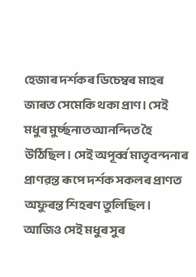হেজাৰ দৰ্শকৰ ডিচেম্বৰ মাহৰ জাৰত সেমেকি থকা প্ৰাণ। সেই মধুৰ মুৰ্চ্ছনাত আনন্দিত হৈ উঠিছিল। সেই অপূৰ্ব্ব মাতৃবন্দনাৰ প্ৰাণৱন্ত ৰূপে দৰ্শক সকলৰ প্ৰাণত অফুৰন্ত শিহৰণ তুলিছিল। আজিও সেই মধুৰ সুৰ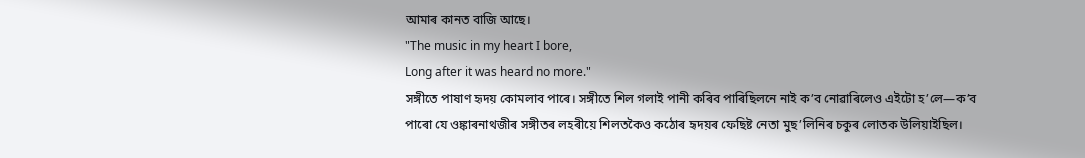আমাৰ কানত বাজি আছে।
"The music in my heart I bore,
Long after it was heard no more."
সঙ্গীতে পাষাণ হৃদয় কোমলাব পাৰে। সঙ্গীতে শিল গলাই পানী কৰিব পাৰিছিলনে নাই ক’ব নোৱাৰিলেও এইটো হ’লে—ক’ব পাৰো যে ওঙ্কাৰনাথজীৰ সঙ্গীতৰ লহৰীয়ে শিলতকৈও কঠোৰ হৃদয়ৰ ফেছিষ্ট নেতা মুছ’লিনিৰ চকুৰ লোতক উলিয়াইছিল।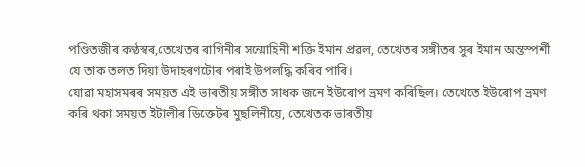পণ্ডিতজীৰ কণ্ঠস্বৰ,তেখেতৰ ৰাগিনীৰ সন্মোহিনী শক্তি ইমান প্ৰৱল, তেখেতৰ সঙ্গীতৰ সুৰ ইমান অন্তস্পৰ্শী যে তাক তলত দিয়া উদাহৰণটোৰ পৰাই উপলদ্ধি কৰিব পাৰি।
যোৱা মহাসমৰৰ সময়ত এই ভাৰতীয় সঙ্গীত সাধক জনে ইউৰোপ ভ্ৰমণ কৰিছিল। তেখেতে ইউৰোপ ভ্ৰমণ কৰি থকা সময়ত ইটালীৰ ডিক্তেটৰ মুছলিনীয়ে, তেখেতক ভাৰতীয়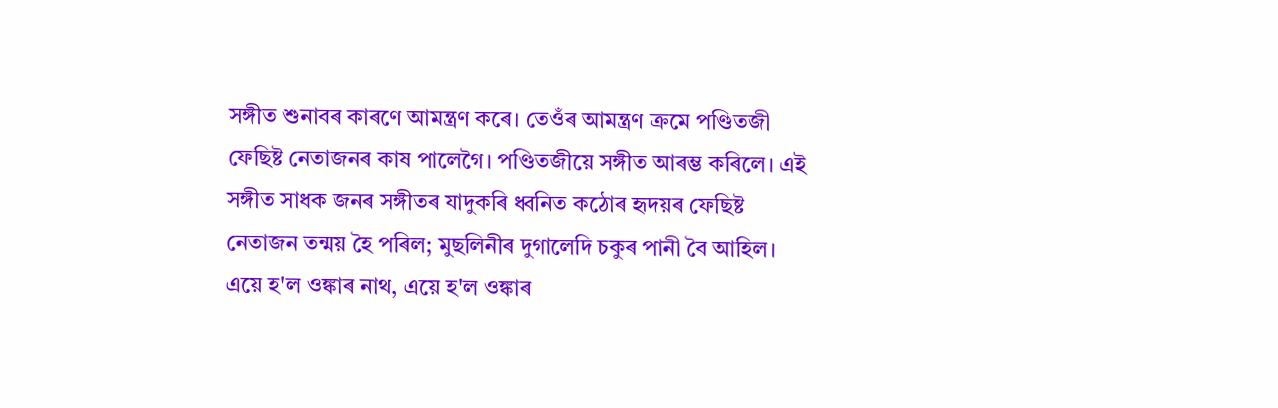সঙ্গীত শুনাবৰ কাৰণে আমন্ত্ৰণ কৰে। তেওঁৰ আমন্ত্ৰণ ক্ৰমে পণ্ডিতজী ফেছিষ্ট নেতাজনৰ কাষ পালেগৈ। পণ্ডিতজীয়ে সঙ্গীত আৰম্ভ কৰিলে। এই সঙ্গীত সাধক জনৰ সঙ্গীতৰ যাদুকৰি ধ্বনিত কঠোৰ হৃদয়ৰ ফেছিষ্ট নেতাজন তন্ময় হৈ পৰিল; মুছলিনীৰ দুগালেদি চকুৰ পানী বৈ আহিল। এয়ে হ'ল ওঙ্কাৰ নাথ, এয়ে হ'ল ওঙ্কাৰ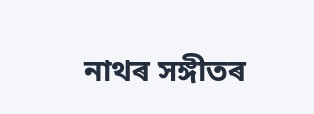নাথৰ সঙ্গীতৰ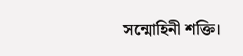সন্মোহিনী শক্তি।